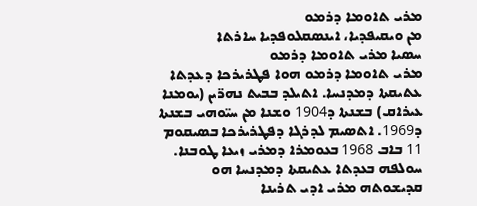ܡܪܝ ܬܐܘܡܐ ܕܪܡܘ
ܡܢ ܘܝܩܝܦܕܝܐ، ܐܝܢܣܩܠܘܦܕܝܐ ܚܐܪܬܐ
ܚܣܝܐ ܡܪܝ ܬܐܘܡܐ ܕܪܡܘ
ܡܪܝ ܬܐܘܡܐ ܕܪܡܘ ܗܘܐ ܦܛܪܝܪܟܐ ܕܥܕܬܐ ܥܬܝܩܬܐ ܕܡܕܢܚܐ. ܐܬܝܠܕ ܒܒܝܬ ܢܗܪ̈ܝܢ (ܝܘܡܢܐ ܥܝܪܐܩ) ܒܫܢܬܐ ܕ1904 ܘܫܢܐ ܡܢ ܚܝ̈ܘܗܝ ܒܫܢܬܐ ܕ1969. ܐܬܣܝܡ ܠܕܪܓܐ ܕܦܛܪܝܪܟܐ ܒܣܝܩܘܡ 11 ܒܐܒ 1968 ܒܥܘܡܪܐ ܕܡܪܝ ܙܝܥܐ ܛܘܒܢܐ. ܚܘܠܦܗ ܒܥܕܬܐ ܥܬܝܩܬܐ ܕܡܕܢܚܐ ܗܘ ܩܕܝܫܘܬܗ ܡܪܝ ܐܕܝ ܬܪܝܢܐ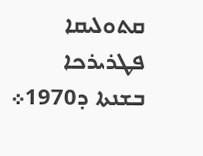ܩܬܘܠܝܩܐ ܦܛܪܝܪܟܐ ܒܫܢܬܐ ܕ1970܀